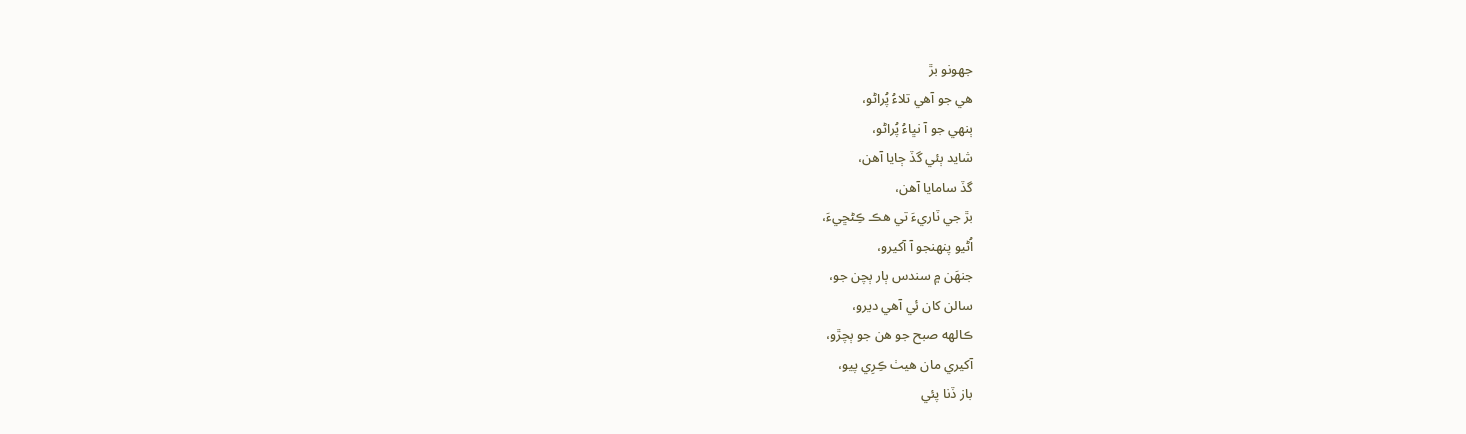جهونو بڙ
هي جو آهي تلاءُ پُراڻو،
ٻنهي جو آ نڀاءُ پُراڻو،
شايد ٻئي گڏ ڄايا آهن،
گڏ سامايا آهن،
بڙ جي ٽاريءَ تي هڪ ڪِڻڇيءَ،
اُڻيو پنهنجو آ آکيرو،
جنهَن ۾ سندس ٻار ٻچن جو،
سالن کان ئي آهي ديرو،
ڪالهه صبح جو هن جو ٻچڙو،
آکيري مان هيٺ ڪِرِي پيو،
باز ڏنا پئي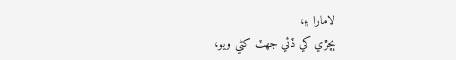لامارا ۽،
ٻچڙي کي ڏئي جهٽ کڻي ويو،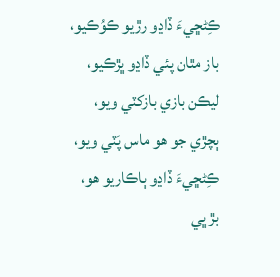ڪِڻڇيءَ ڏاڍو رڙيو ڪوُڪيو،
باز مٿان پئي ڏاڍو ڀڙڪيو،
ليڪن بازي بازکٽي ويو،
ٻچڙي جو هو ماس پَٽي ويو،
ڪِڻڇيءَ ڏاڍو ٻاڪاريو هو،
بڙ ڀي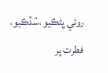روئي ڀڻڪيو ،سُڏڪيو،
فطرت پر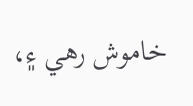خاموش رهي ۽،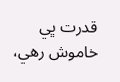قدرت ڀي خاموش رهي،